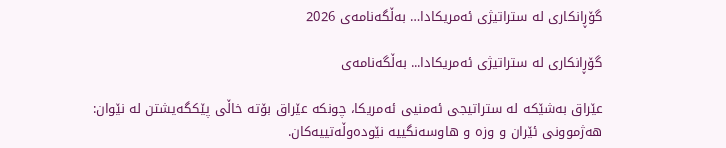گۆڕانکاری لە ستراتیژی ئەمریکادا… بەڵگەنامەی 2026

گۆڕانکاری لە ستراتیژی ئەمریکادا... بەڵگەنامەی

عێراق بەشێکە لە ستراتیجی ئەمنیی ئەمریکا، چونکە عێراق بۆتە خاڵی پێکگەیشتن لە نێوان: هەژموونی ئێران و وزە و هاوسەنگییە نێودەوڵەتییەکان.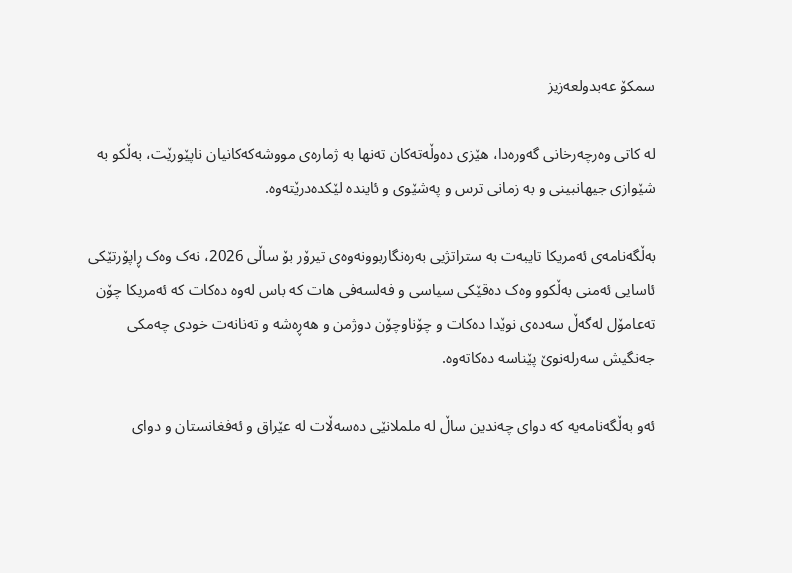سمکۆ عەبدولعەزیز

لە کاتی وەرچەرخانی گەورەدا، هێزی دەوڵەتەکان تەنها بە ژمارەی مووشەکەکانیان ناپێورێت، بەڵکو بە شێوازی جیهانبینی و بە زمانی ترس و پەشێوی و ئایندە لێکدەدرێتەوە.

بەڵگەنامەی ئەمریکا تایبەت بە ستراتژیی بەرەنگاربوونەوەی تیرۆر بۆ ساڵی 2026، نەک وەک ڕاپۆرتێکی ئاسایی ئەمنی بەڵکوو وەک دەقێکی سیاسی و فەلسەفی هات کە باس لەوە دەکات کە ئەمریکا چۆن تەعامۆل لەگەڵ سەدەی نوێدا دەکات و چۆناوچۆن دوژمن و هەڕەشە و تەنانەت خودی چەمکی جەنگیش سەرلەنوێ پێناسە دەکاتەوە.

ئەو بەڵگەنامەیە کە دوای چەندین ساڵ لە ململانێی دەسەڵات لە عێراق و ئەفغانستان و دوای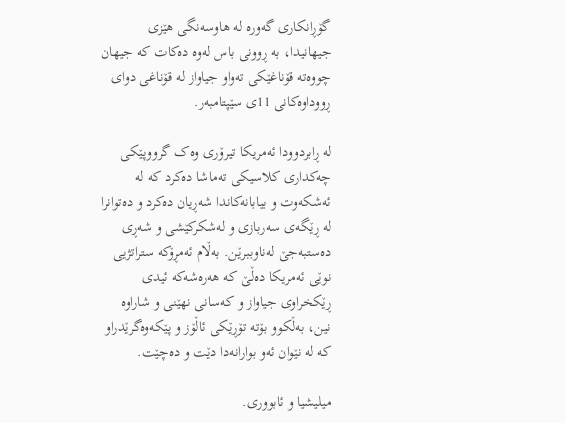گۆڕانکاری گەورە لە هاوسەنگی هێزی جیهانیدا، بە ڕوونی باس لەوە دەکات کە جیهان چووەتە قۆناغێکی تەواو جیاواز لە قۆناغی دوای ڕووداوەکانی 11ی سێپتامبەر.

لە ڕابردوودا ئەمریکا تیرۆری وەک گرووپێکی چەکداری کلاسیکی تەماشا دەکرد کە لە ئەشکەوت و بیابانەکاندا شەڕیان دەکرد و دەتوانرا لە ڕێگەی سەربازی و لەشکرکێشی و شەڕی دەستبەجێ لەناوببرێن. بەڵام ئەمڕۆکە ستراتژیی نوێی ئەمریکا دەڵێ کە هەرەشەکە ئیدی ڕێکخراوی جیاواز و کەسانی نهێنی و شاراوە نین، بەڵکوو بۆتە تۆڕێکی ئاڵۆز و پێکەوەگرێدراو کە لە نێوان ئەو بوارانەدا دێت و دەچێت.

میلیشیا و ئابووری.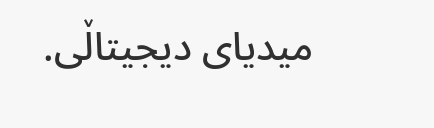میدیای دیجیتاڵی.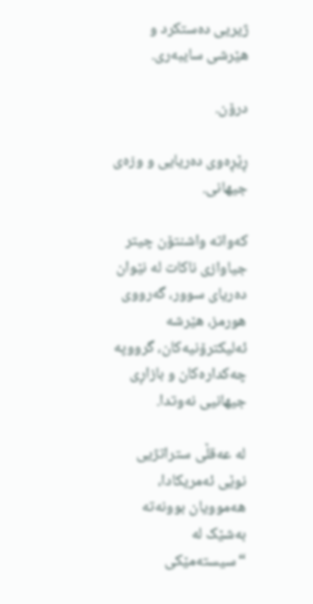ژیریی دەستکرد و هێرشی سایبەری.

درۆن.

ڕێڕەوی دەریایی و وزەی جیهانی.

کەواتە واشنتۆن چیتر جیاوازی ناکات لە نێوان دەریای سوور، گەرووی هورمز، هێرشە ئەلیکترۆنیەکان، گرووپە چەکدارەکان و بازاڕی جیهانیی نەوتدا.

لە عەقڵی ستراتژیی نوێی ئەمریکادا، هەموویان بوونەتە بەشێک لە “سیستەمێکی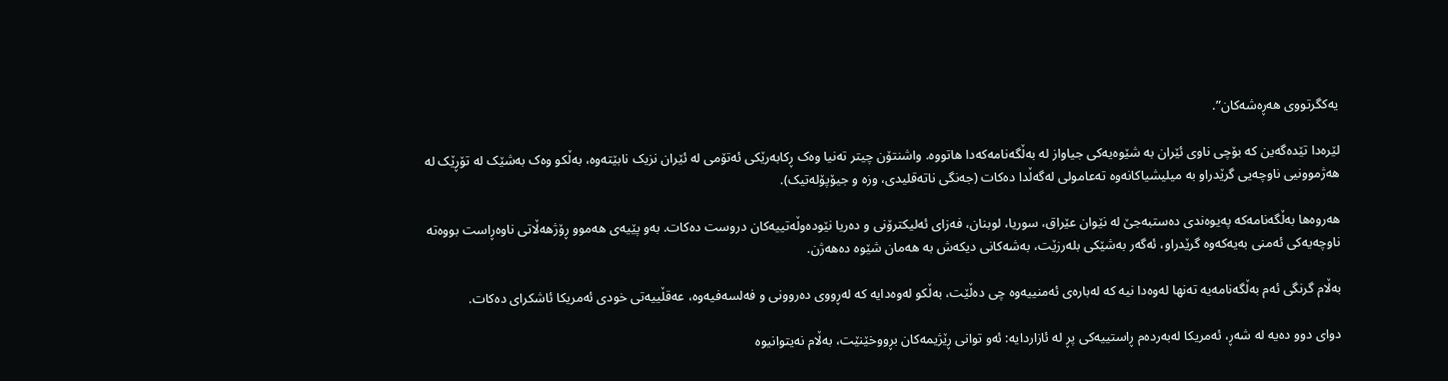یەکگرتووی هەڕەشەکان”.

لێرەدا تێدەگەین کە بۆچی ناوی ئێران بە شێوەیەکی جیاواز لە بەڵگەنامەکەدا هاتووە. واشنتۆن چیتر تەنیا وەک ڕکابەرێکی ئەتۆمی لە ئێران نزیک نابێتەوە، بەڵکو وەک بەشێک لە تۆڕێک لە هەژموونیی ناوچەیی گرێدراو بە میلیشیاکانەوە تەعامولی لەگەڵدا دەکات (جەنگی ناتەقلیدی، وزە و جیۆپۆلەتیک).

هەروەها بەڵگەنامەکە پەیوەندی دەستبەجێ لە نێوان عێراق، سوریا، لوبنان، فەزای ئەلیکترۆنی و دەریا نێودەوڵەتییەکان دروست دەکات. بەو پێیەی هەموو ڕۆژهەڵاتی ناوەڕاست بووەتە ناوچەیەکی ئەمنی بەیەکەوە گرێدراو، ئەگەر بەشێکی بلەرزێت، بەشەکانی دیکەش بە هەمان شێوە دەهەژن.

بەڵام گرنگی ئەم بەڵگەنامەیە تەنها لەوەدا نیە کە لەبارەی ئەمنییەوە چی دەڵێت، بەڵکو لەوەدایە کە لەڕووی دەروونی و فەلسەفیەوە، عەقڵییەتی خودی ئەمریکا ئاشکرای دەکات.

دوای دوو دەیە لە شەڕ، ئەمریکا لەبەردەم ڕاستییەکی پڕ لە ئازاردایە: ئەو توانی ڕێژیمەکان بڕووخێنێت، بەڵام نەیتوانیوە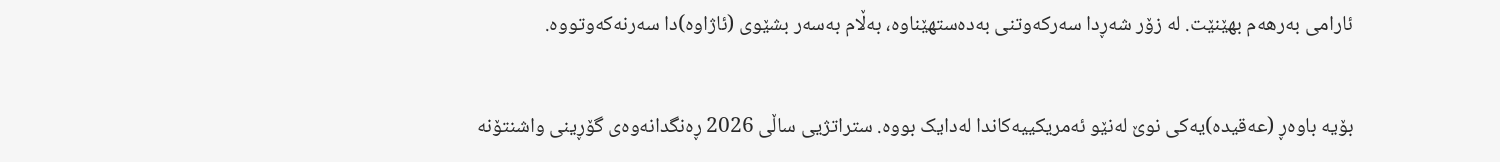ئارامی بەرهەم بهێنێت. لە زۆر شەڕدا سەرکەوتنی بەدەستهێناوە، بەڵام بەسەر بشێوی (ئاژاوە)دا سەرنەکەوتووە.

بۆیە باوەڕ (عەقیدە)یەکی نوێ لەنێو ئەمریکییەکاندا لەدایک بووە. ستراتژیی ساڵی 2026 ڕەنگدانەوەی گۆڕینی واشنتۆنە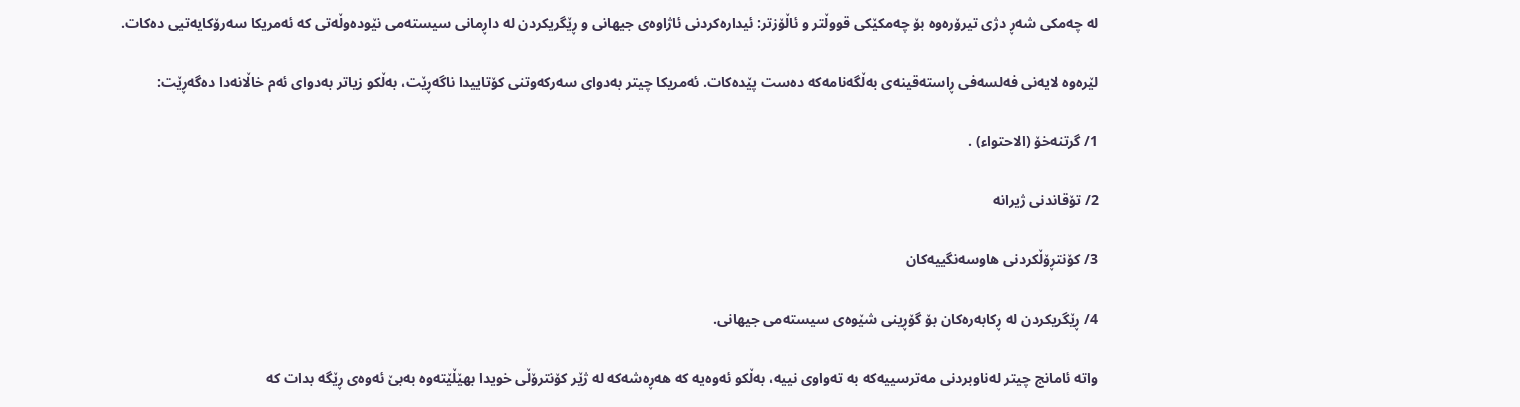لە چەمکی شەڕ دژی تیرۆرەوە بۆ چەمکێکی قووڵتر و ئاڵۆزتر: ئیدارەکردنی ئاژاوەی جیهانی و ڕێگریکردن لە داڕمانی سیستەمی نێودەوڵەتی کە ئەمریکا سەرۆکایەتیی دەکات.

لێرەوە لایەنی فەلسەفی ڕاستەقینەی بەڵگەنامەکە دەست پێدەکات. ئەمریکا چیتر بەدوای سەرکەوتنی کۆتاییدا ناگەڕێت، بەڵکو زیاتر بەدوای ئەم خاڵانەدا دەگەڕێت:

1/ گرتنەخۆ (الاحتواء) .

2/ تۆقاندنی ژیرانە

3/ کۆنتڕۆڵکردنی هاوسەنگییەکان

4/ ڕێگریکردن لە ڕکابەرەکان بۆ گۆڕینی شێوەی سیستەمی جیهانی.

واتە ئامانج چیتر لەناوبردنی مەترسییەکە بە تەواوی نییە، بەڵکو ئەوەیە کە هەڕەشەکە لە ژێر کۆنترۆڵی خویدا بهێڵێتەوە بەبێ ئەوەی ڕێگە بدات کە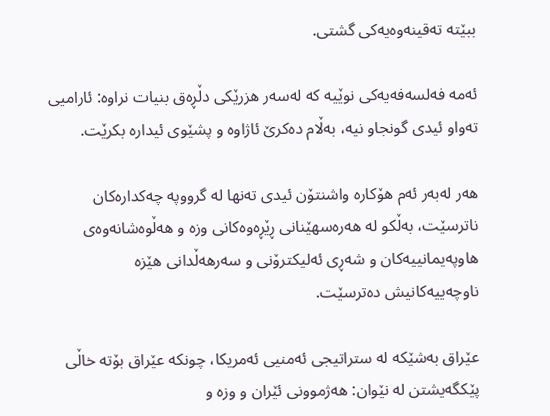ببێتە تەقینەوەیەکی گشتی.

ئەمە فەلسەفەیەکی نوێیە کە لەسەر هزرێکی دڵڕەق بنیات نراوە: ئارامیی تەواو ئیدی گونجاو نیە، بەڵام دەکرێ ئاژاوە و پشێوی ئیدارە بکرێت.

هەر لەبەر ئەم هۆکارە واشنتۆن ئیدی تەنها لە گرووپە چەکدارەکان ناترسێت، بەڵکو لە هەرەسهێنانی ڕێڕەوەکانی وزە و هەڵوەشانەوەی هاوپەیمانییەکان و شەڕی ئەلیکترۆنی و سەرهەڵدانی هێزە ناوچەییەکانیش دەترسێت.

عێراق بەشێکە لە ستراتیجی ئەمنیی ئەمریکا، چونکە عێراق بۆتە خاڵی پێکگەیشتن لە نێوان: هەژموونی ئێران و وزە و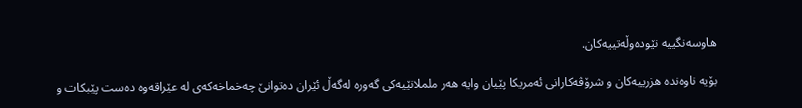هاوسەنگییە نێودەوڵەتییەکان.

بۆیە ناوەندە هزرییەکان و شرۆڤەکارانی ئەمریکا پێیان وایە هەر ململانێیەکی گەورە لەگەڵ ئێران دەتوانێ چەخماخەکەی لە عێراقەوە دەست پێبکات و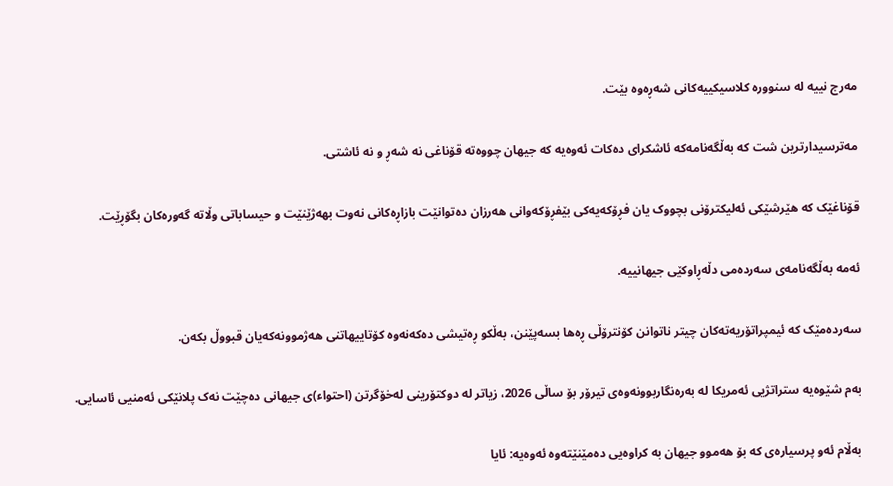مەرج نییە لە سنوورە کلاسیکییەکانی شەڕەوە بێت.

مەترسیدارترین شت کە بەڵگەنامەکە ئاشکرای دەکات ئەوەیە کە جیهان چووەتە قۆناغی نە شەڕ و نە ئاشتی.

قۆناغێک کە هێرشێکی ئەلیکترۆنی بچووک یان فڕۆکەیەکی بێفڕۆکەوانی هەرزان دەتوانێت بازاڕەکانی نەوت بهەژێنێت و حیساباتی وڵاتە گەورەکان بگۆڕێت.

ئەمە بەڵگەنامەی سەردەمی دڵەڕاوکێی جیهانییە.

سەردەمێک کە ئیمپراتۆریەتەکان چیتر ناتوانن کۆنترۆڵی ڕەها بسەپێنن، بەڵکو ڕەتیشی دەکەنەوە کۆتاییهاتنی هەژموونەکەیان قبووڵ بکەن.

بەم شێوەیە ستراتژیی ئەمریکا لە بەرەنگاربوونەوەی تیرۆر بۆ ساڵی 2026، زیاتر لە دوکتۆرینی لەخۆگرتن (احتواء)ی جیهانی دەچێت نەک پلانێکی ئەمنیی ئاسایی.

بەڵام ئەو پرسیارەی کە بۆ هەموو جیهان بە کراوەیی دەمێنێتەوە ئەوەیە: ئایا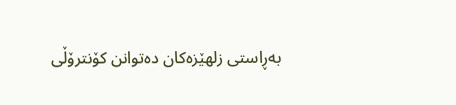بەڕاستی زلهێزەکان دەتوانن کۆنترۆڵی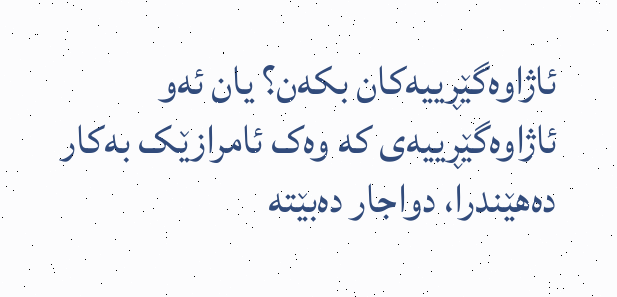ئاژاوەگێڕییەکان بکەن؟ یان ئەو ئاژاوەگێڕییەی کە وەک ئامرازێک بەکار دەهێندرا، دواجار دەبێتە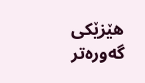هێزێکی گەورەتر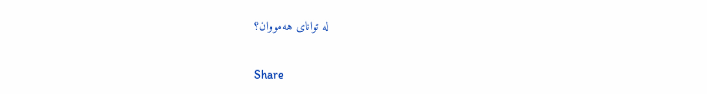لە توانای هەمووان؟

Share